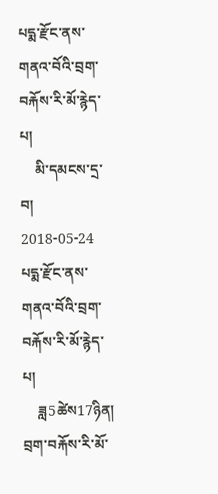པདྨ་རྫོང་ནས་གནའ་བོའི་བྲག་བརྐོས་རི་མོ་རྙེད་པ།
    མི་དམངས་དྲ་བ།    2018-05-24
པདྨ་རྫོང་ནས་གནའ་བོའི་བྲག་བརྐོས་རི་མོ་རྙེད་པ།
    ཟླ5ཚེས17ཉིན། བྲག་བརྐོས་རི་མོ་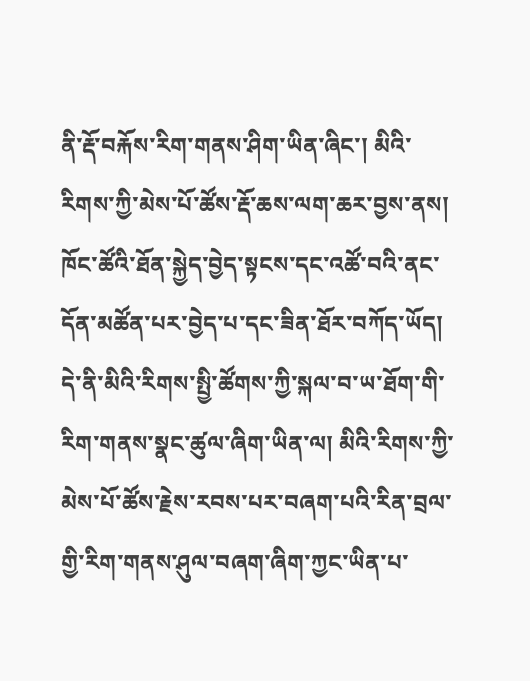ནི་རྡོ་བརྐོས་རིག་གནས་ཤིག་ཡིན་ཞིང་། མིའི་རིགས་ཀྱི་མེས་པོ་ཚོས་རྡོ་ཆས་ལག་ཆར་བྱས་ནས། ཁོང་ཚོའི་ཐོན་སྐྱེད་བྱེད་སྟངས་དང་འཚོ་བའི་ནང་དོན་མཚོན་པར་བྱེད་པ་དང་ཟིན་ཐོར་བཀོད་ཡོད། དེ་ནི་མིའི་རིགས་སྤྱི་ཚོགས་ཀྱི་སྐལ་བ་ཡ་ཐོག་གི་རིག་གནས་སྣང་ཚུལ་ཞིག་ཡིན་ལ། མིའི་རིགས་ཀྱི་མེས་པོ་ཚོས་རྗེས་རབས་པར་བཞག་པའི་རིན་བྲལ་གྱི་རིག་གནས་ཤུལ་བཞག་ཞིག་ཀྱང་ཡིན་པ་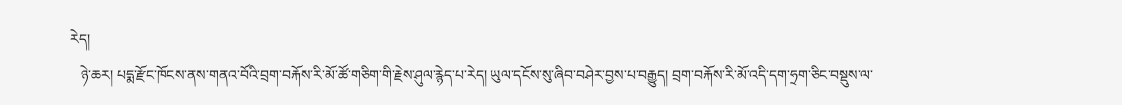རེད།
   ཉེ་ཆར། པདྨ་རྫོང་ཁོངས་ནས་གནའ་བོའི་བྲག་བརྐོས་རི་མོ་ཚོ་གཅིག་གི་རྗེས་ཤུལ་རྙེད་པ་རེད། ཡུལ་དངོས་སུ་ཞིབ་བཤེར་བྱས་པ་བརྒྱུད། བྲག་བརྐོས་རི་མོ་འདི་དག་ཧྲག་ཅིང་བསྡུས་ལ་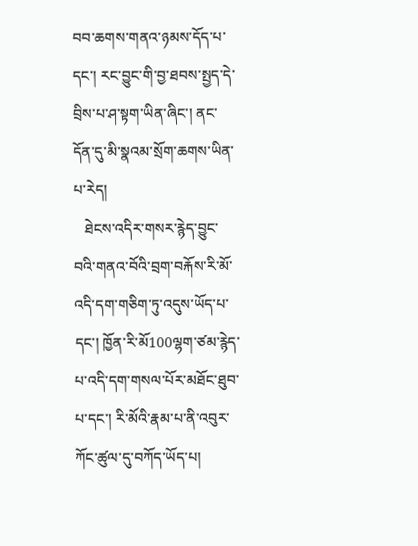བབ་ཆགས་གནའ་ཉམས་དོད་པ་དང་། རང་བྱུང་གི་བྱ་ཐབས་སྤྱད་དེ་བྲིས་པ་ཤ་སྟག་ཡིན་ཞིང་། ནང་དོན་དུ་མི་སྣའམ་སྲོག་ཆགས་ཡིན་པ་རེད།
   ཐེངས་འདིར་གསར་རྙེད་བྱུང་བའི་གནའ་བོའི་བྲག་བརྐོས་རི་མོ་འདི་དག་གཅིག་ཏུ་འདུས་ཡོད་པ་དང་། ཁྱོན་རི་མོ100ལྷག་ཙམ་རྙེད་པ་འདི་དག་གསལ་པོར་མཐོང་ཐུབ་པ་དང་། རི་མོའི་རྣམ་པ་ནི་འབུར་ཀོང་ཚུལ་དུ་བཀོད་ཡོད་པ།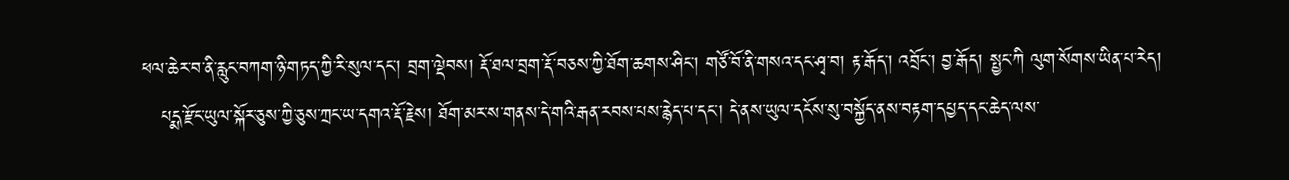ཕལ་ཆེར་བ་ནི་རླུང་བཀག་ཉི་གཏད་ཀྱི་རི་སུལ་དང་། བྲག་ལྡེབས། རྡོ་ཐལ་བྲག་རྡོ་བཅས་ཀྱི་ཐོག་ཆགས་ཤིང་། གཙོ་བོ་ནི་གསའ་དང་ཤྭ་བ། རྟ་རྒོད་། འབྲོང་། བྱ་རྒོད། སྤྱང་ཀི ལུག་སོགས་ཡིན་པ་རེད།
   པདྨ་རྫོང་ཡུལ་སྐོར་ཅུས་ཀྱི་ཅུས་ཀྲང་ཡ་དགའ་རྡོ་རྗེས། ཐོག་མར་ས་གནས་དེ་གའི་རྒན་རབས་པས་རྙེད་པ་དང་། དེ་ནས་ཡུལ་དངོས་སུ་བསྐྱོད་ནས་བརྟག་དཔྱད་དང་ཆེད་ལས་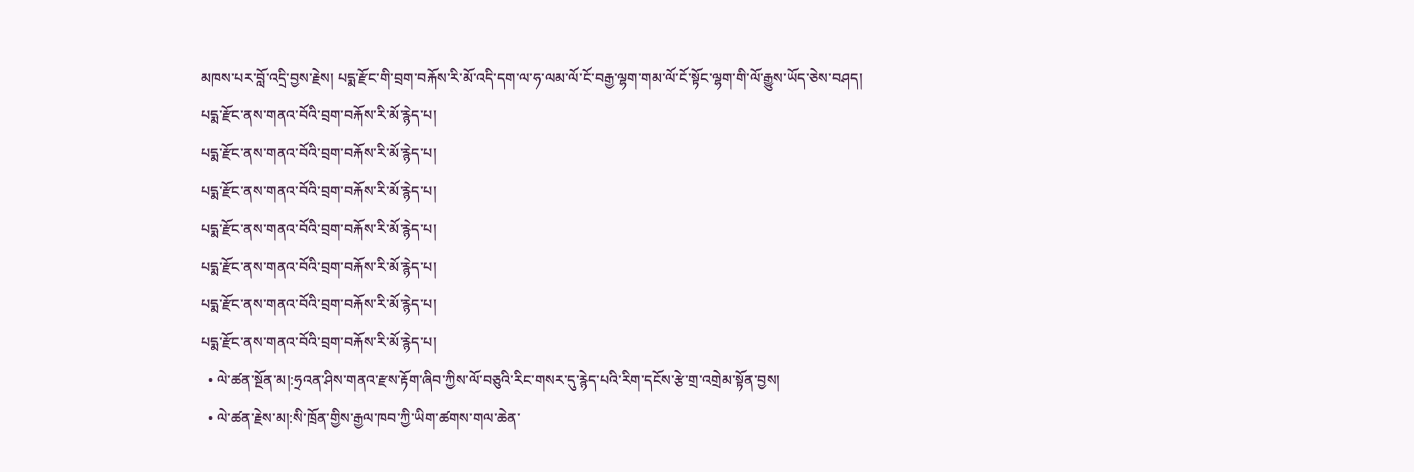མཁས་པར་བློ་འདྲི་བྱས་རྗེས། པདྨ་རྫོང་གི་བྲག་བརྐོས་རི་མོ་འདི་དག་ལ་ཧ་ལམ་ལོ་ངོ་བརྒྱ་ལྷག་གམ་ལོ་ངོ་སྟོང་ལྷག་གི་ལོ་རྒྱུས་ཡོད་ཅེས་བཤད།
པདྨ་རྫོང་ནས་གནའ་བོའི་བྲག་བརྐོས་རི་མོ་རྙེད་པ།
པདྨ་རྫོང་ནས་གནའ་བོའི་བྲག་བརྐོས་རི་མོ་རྙེད་པ།
པདྨ་རྫོང་ནས་གནའ་བོའི་བྲག་བརྐོས་རི་མོ་རྙེད་པ།
པདྨ་རྫོང་ནས་གནའ་བོའི་བྲག་བརྐོས་རི་མོ་རྙེད་པ།
པདྨ་རྫོང་ནས་གནའ་བོའི་བྲག་བརྐོས་རི་མོ་རྙེད་པ།
པདྨ་རྫོང་ནས་གནའ་བོའི་བྲག་བརྐོས་རི་མོ་རྙེད་པ།
པདྨ་རྫོང་ནས་གནའ་བོའི་བྲག་བརྐོས་རི་མོ་རྙེད་པ།
  • ལེ་ཚན་སྔོན་མ།:ཧྲའན་ཤིས་གནའ་རྫས་རྟོག་ཞིབ་ཀྱིས་ལོ་བཅུའི་རིང་གསར་དུ་རྙེད་པའི་རིག་དངོས་རྩེ་གྲ་འགྲེམ་སྟོན་བྱས།
  • ལེ་ཚན་རྗེས་མ།:སི་ཁྲོན་གྱིས་རྒྱལ་ཁབ་ཀྱི་ཡིག་ཚགས་གལ་ཆེན་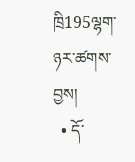ཁྲི195ལྷག་ཉར་ཚགས་བྱས།
  • དོ་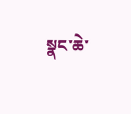སྣང་ཆེ་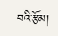བའི་རྩོམ།